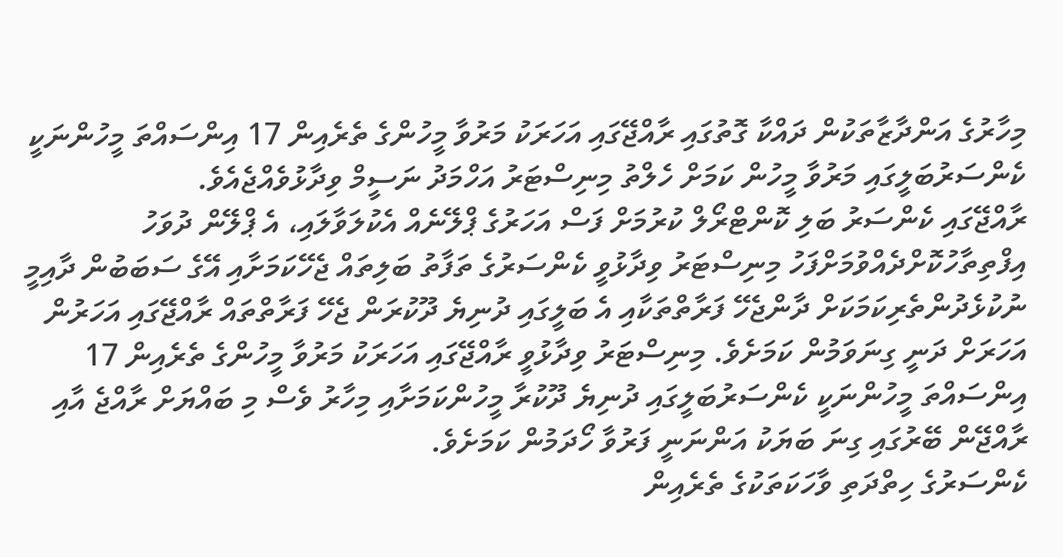މިހާރުގެ އަންދާޒާތަކުން ދައްކާ ގޮތުގައި ރާއްޖޭގައި އަހަރަކު މަރުވާ މީހުންގެ ތެރެއިން 17 އިންސައްތަ މީހުންނަކީ ކެންސަރުބަލީގައި މަރުވާ މީހުން ކަމަށް ހެލްތު މިނިސްޓަރު އަހްމަދު ނަސީމް ވިދާޅުވެއްޖެއެވެ.
ރާއްޖޭގައި ކެންސަރު ބަލި ކޮންޓްރޯލް ކުރުމަށް ފަސް އަހަރުގެ ޕްލޭނެއް އެކުލަވާލައި، އެ ޕްލޭން ދުވަހު އިފްތިތާހުކޮށްދެއްވުމަށްފަހު މިނިސްޓަރު ވިދާޅުވީ ކެންސަރުގެ ތަފާތު ބަލިތައް ޖެހޭކަމަށާއި އޭގެ ސަބަބުން ދާއިމީ ނުކުޅެދުންތެރިކަމަކަށް ދާންޖެހޭ ފަރާތްތަކާއި އެ ބަލީގައި ދުނިޔެ ދޫކުރަން ޖެހޭ ފަރާތްތައް ރާއްޖޭގައި އަހަރުން އަހަރަށް ދަނީ ގިނަވަމުން ކަމަށެވެ. މިނިސްޓަރު ވިދާޅުވީ ރާއްޖޭގައި އަހަރަކު މަރުވާ މީހުންގެ ތެރެއިން 17 އިންސައްތަ މީހުންނަކީ ކެންސަރުބަލީގައި ދުނިޔެ ދޫކުރާ މީހުންކަމަށާއި މިހާރު ވެސް މި ބައްޔަށް ރާއްޖެ އާއި ރާއްޖޭން ބޭރުގައި ގިނަ ބަޔަކު އަންނަނީ ފަރުވާ ހޯދަމުން ކަމަށެވެ.
ކެންސަރުގެ ހިތްދަތި ވާހަކަތަކުގެ ތެރެއިން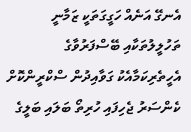އެނގޭ އަނެއް ހަގީގަތަކީ ޒަމާނީ ތަހުލީލުތަކާއި ބޭސްފަރުވާގެ އެހީތެރިކަމާއެކު ގަވާއިދުން ސްކްރީންކޮށް ކެންސަރު ޖެހިފައި ހުރިތޯ ބަލައި ބަލީގެ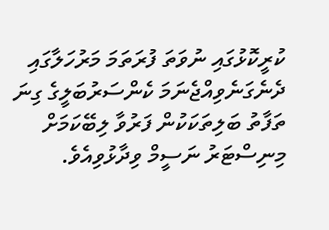ކުރީކޮޅުގައި ނުވަތަ ފުރަތަމަ މަރުހަލާގައި ދެނެގަނެވިއްޖެނަމަ ކެންސަރުބަލީގެ ގިނަ ތަފާތު ބަލިތަކަކުން ފަރުވާ ލިބޭކަމަށް މިނިސްޓަރު ނަސީމް ވިދާޅުވިއެވެ.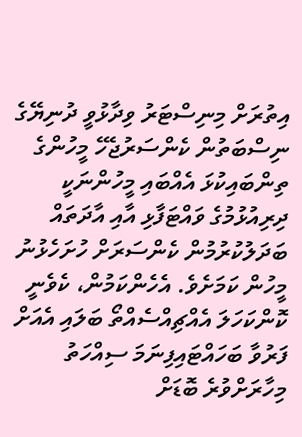އިތުރަށް މިނިސްޓަރު ވިދާޅުވީ ދުނިޔޭގެ ނިސްބަތުން ކެންސަރުޖެހޭ މީހުންގެ ތިންބައިކުޅަ އެއްބައި މީހުންނަކީ ދިރިއުޅުމުގެ ވައްޓަފާޅި އާއި އާދަތައް ބަދަލުކުރުމުން ކެންސަރަށް ހުށަހެޅުނު މީހުން ކަމަށެވެ. އެހެންކަމުން، ކެވެނީ ކޮންކަހަލަ އެއްޗިއްސެއްތޯ ބަލައި އެއަށް ފަރުވާ ބަހައްޓައިފިނަމަ ސިއްހަތު މިހާރަށްވުރެ ބޮޑަށް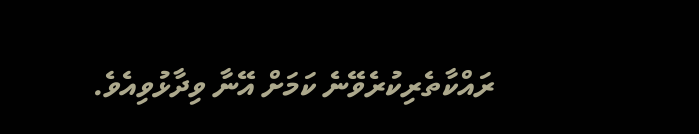ރައްކާތެރިކުރެވޭނެ ކަމަށް އޭނާ ވިދާޅުވިއެވެ.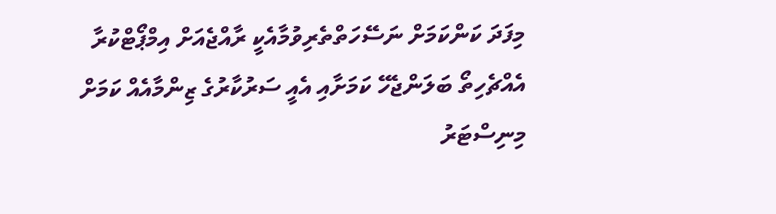މިފަދަ ކަންކަމަށް ނަސޭހަތްތެރިވުމާއެކީ ރާއްޖެއަށް އިމްޕޯޓްކުރާ އެއްޗެހިތޯ ބަލަންޖެހޭ ކަމަށާއި އެއީ ސަރުކާރުގެ ޒިންމާއެއް ކަމަށް މިނިސްޓަރު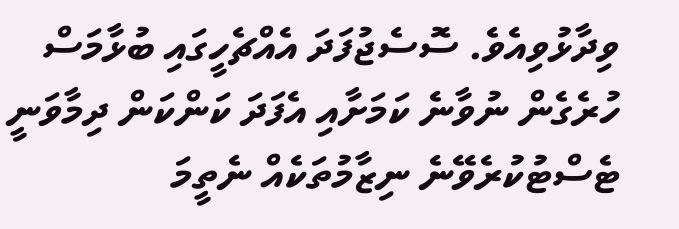ވިދާޅުވިއެވެ. ސޮސެޖުފަދަ އެއްޗެހީގައި ބުޅާމަސް ހުރެގެން ނުވާނެ ކަމަށާއި އެފަދަ ކަންކަން ދިމާވަނީ ޓެސްޓުކުރެވޭނެ ނިޒާމުތަކެއް ނެތީމަ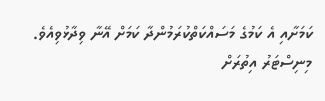ކަމަށާއި އެ ކަމުގެ މަސައްކަތްކުރަމުންދާ ކަމަށް އޭނާ ވިދާޅުވިއެވެ.
މިނިސްޓަރު އިތުރަށް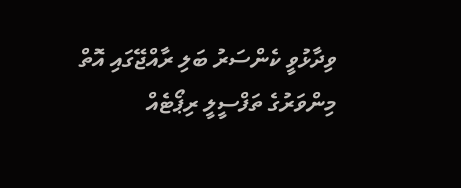ވިދާޅުވީ ކެންސަރު ބަލި ރާއްޖޭގައި އޮތް މިންވަރުގެ ތަފްސީލީ ރިޕޯޓެއް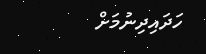ހަދައިދިނުމަށް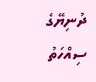ދުނިޔޭގެ ސިއްހަތު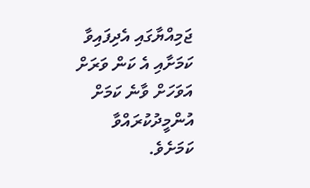ޖަމިއްޔާގައި އެދިފައިވާ ކަމަށާއި އެ ކަން ވަރަށް އަވަހަށް ވާނެ ކަމަށް އުންމީދުކުރައްވާ ކަމަށެވެ.